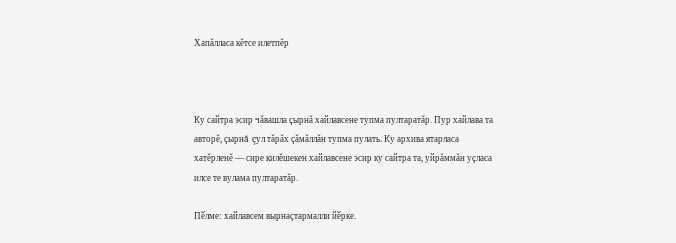Хапăлласа кĕтсе илетпĕр



Ку сайтра эсир чăвашла çырнă хайлавсене тупма пултаратăр. Пур хайлава та авторĕ, çырнă çул тăрăх çăмăллăн тупма пулать. Ку архива ятарласа хатĕрленĕ — сире килĕшекен хайлавсене эсир ку сайтра та, уйрăммăн уçласа илсе те вулама пултаратăр.

Пӗлме: хайлавсем вырнаҫтармалли йӗрке.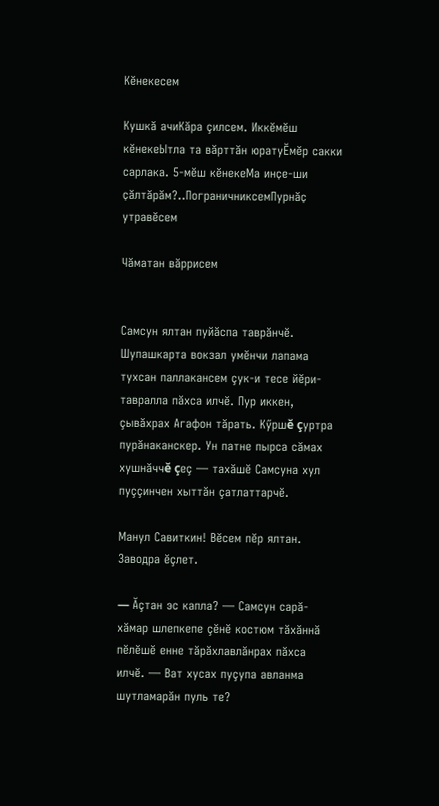Кĕнекесем

Кушкă ачиКăра çилсем. Иккĕмĕш кĕнекеЫтла та вăрттăн юратуĔмĕр сакки сарлака. 5-мĕш кĕнекеМа инҫе-ши ҫӑлтӑрӑм?..ПограничниксемПурнӑҫ утравӗсем

Чăматан вăррисем


Самсун ялтан пуйăспа таврăнчĕ. Шупашкарта вокзал умĕнчи лапама тухсан паллакансем çук-и тесе йĕри-тавралла пăхса илчĕ. Пур иккен, çывăхрах Агафон тăрать. Кӳршĕ çуртра пурăнаканскер. Ун патне пырса сăмах хушнăччĕ çеç — тахăшĕ Самсуна хул пуççинчен хыттăн çатлаттарчĕ.

Манул Савиткин! Вĕсем пĕр ялтан. Заводра ĕçлет.

— Ăçтан эс капла? — Самсун сарă-хăмар шлепкепе çĕнĕ костюм тăхăннă пĕлĕшĕ енне тăрăхлавлăнрах пăхса илчĕ. — Ват хусах пуçупа авланма шутламарăн пуль те?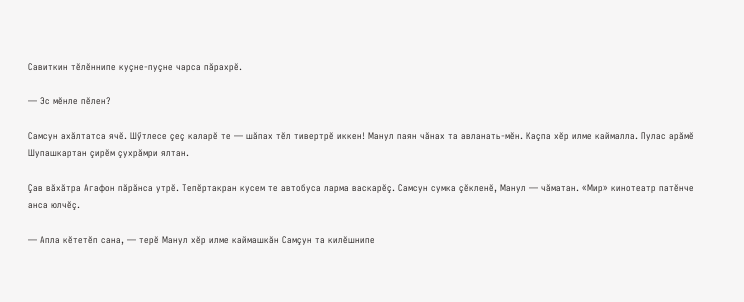Савиткин тĕлĕннипе куçне-пуçне чарса пăрахрĕ.

— Эс мĕнле пĕлен?

Самсун ахăлтатса ячĕ. Шӳтлесе çеç каларĕ те — шăпах тĕл тивертрĕ иккен! Манул паян чăнах та авланать-мĕн. Каçпа хĕр илме каймалла. Пулас арăмĕ Шупашкартан çирĕм çухрăмри ялтан.

Çав вăхăтра Агафон пăрăнса утрĕ. Тепĕртакран кусем те автобуса ларма васкарĕç. Самсун сумка çĕкленĕ, Манул — чăматан. «Мир» кинотеатр патĕнче анса юлчĕç.

— Апла кĕтетĕп сана, — терĕ Манул хĕр илме каймашкăн Самçун та килĕшнипе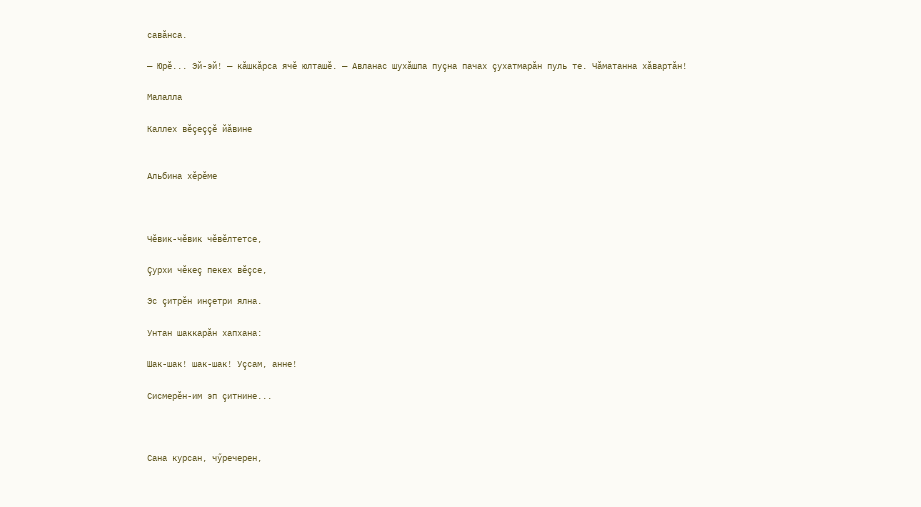савăнса.

— Юрĕ... Эй-эй! — кăшкăрса ячĕ юлташĕ. — Авланас шухăшпа пуçна пачах çухатмарăн пуль те. Чăматанна хăвартăн!

Малалла

Каллех вĕçеççĕ йăвине


Альбина хĕрĕме



Чĕвик-чĕвик чĕвĕлтетсе,

Çурхи чĕкеç пекех вĕçсе,

Эс çитрĕн инçетри ялна.

Унтан шаккарăн хапхана:

Шак-шак! шак-шак! Уçсам, анне!

Сисмерĕн-им эп çитнине...



Сана курсан, чӳречерен,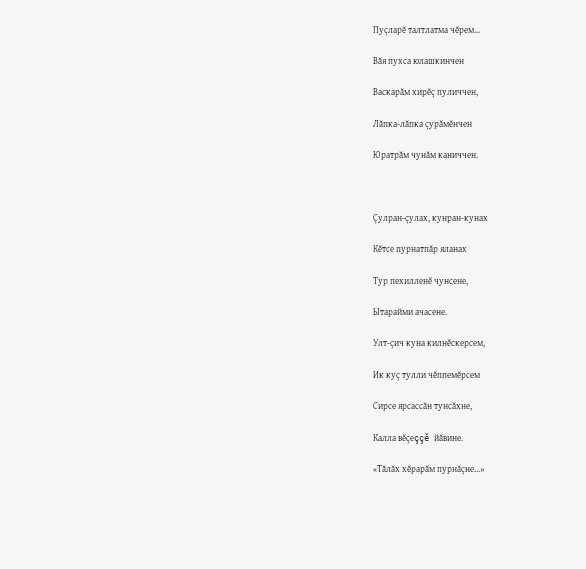Пуçларĕ талтлатма чĕрем...

Вăя пухса юлашкинчен

Васкарăм хирĕç пуличчен,

Лăпка-лăпка çурăмĕнчен

Юратрăм чунăм каниччен.



Çулран-çулах, кунран-кунах

Кĕтсе пурнатпăр яланах

Тур пехилленĕ чунсене,

Ытарайми ачасене.

Улт-çич куна килнĕскерсем,

Ик куç тулли чĕппемĕрсем

Сирсе ярсассăн тунсăхне,

Калла вĕçеççĕ йăвине.

«Тăлăх хĕрарăм пурнăçне...»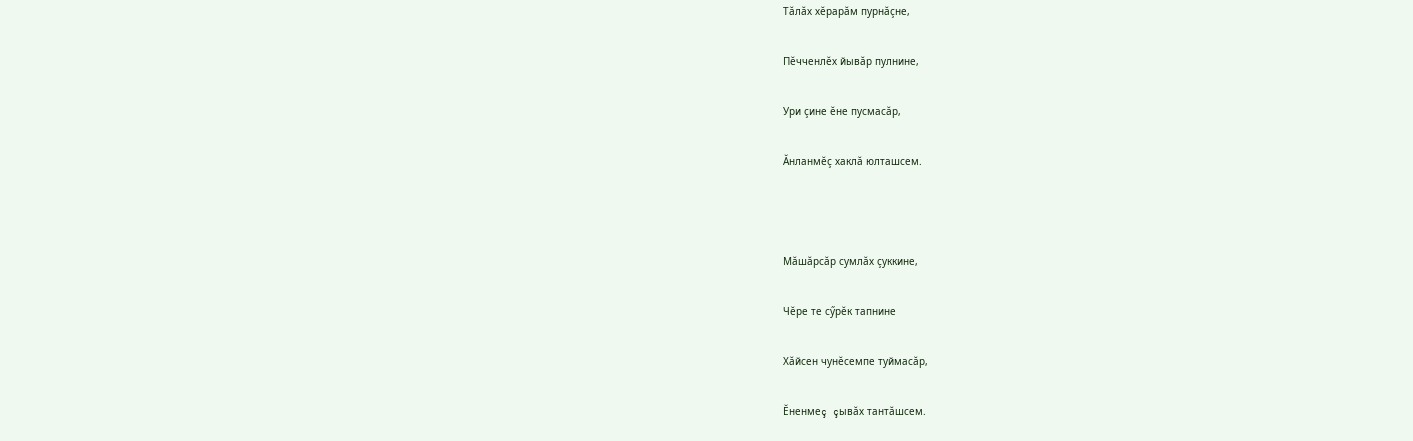Тăлăх хĕрарăм пурнăçне,

Пĕчченлĕх йывăр пулнине,

Ури çине ĕне пусмасăр,

Ăнланмĕç хаклă юлташсем.



Мăшăрсăр сумлăх çуккине,

Чĕре те сӳрĕк тапнине

Хăйсен чунĕсемпе туймасăр,

Ĕненмеç çывăх тантăшсем.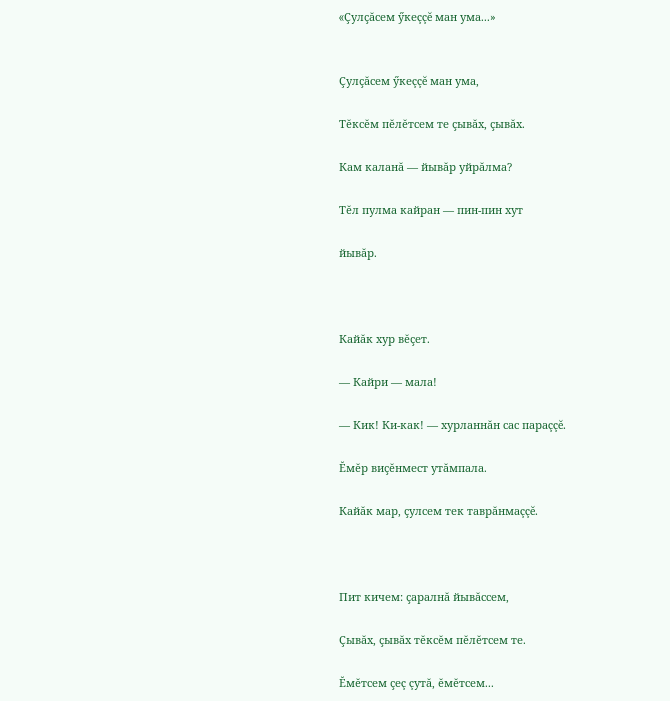«Çулçăсем ӳкеççĕ ман ума...»


Çулçăсем ӳкеççĕ ман ума,

Тĕксĕм пĕлĕтсем те çывăх, çывăх.

Кам каланă — йывăр уйрăлма?

Тĕл пулма кайран — пин-пин хут

йывăр.



Кайăк хур вĕçет.

— Кайри — мала!

— Кик! Ки-как! — хурланнăн сас параççĕ.

Ĕмĕр виçĕнмест утăмпала.

Кайăк мар, çулсем тек таврăнмаççĕ.



Пит кичем: çаралнă йывăссем,

Çывăх, çывăх тĕксĕм пĕлĕтсем те.

Ĕмĕтсем çеç çутă, ĕмĕтсем...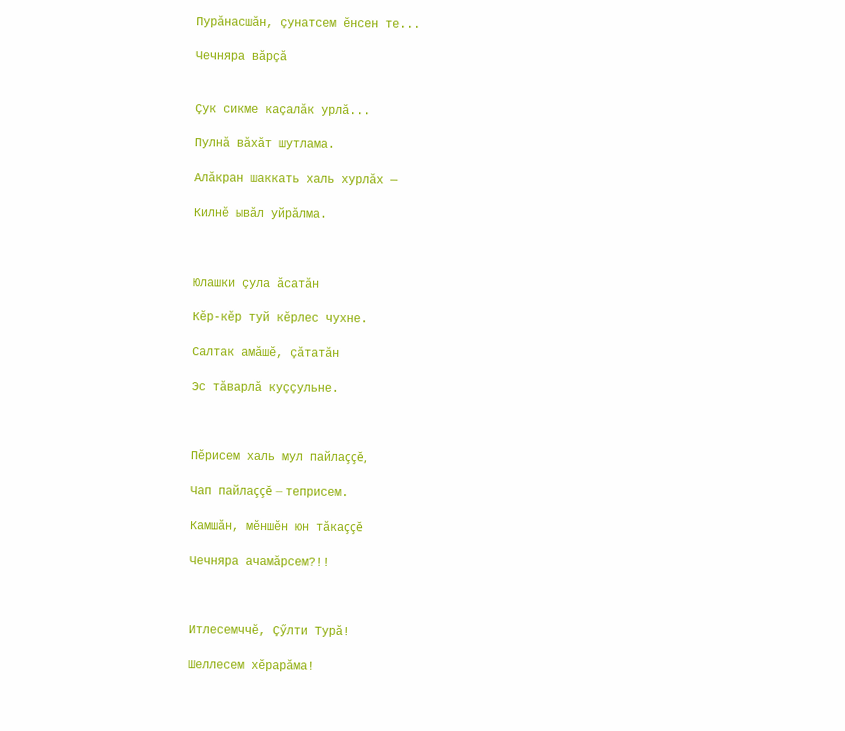Пурăнасшăн, çунатсем ĕнсен те...

Чечняра вăрçă


Çук сикме каçалăк урлă...

Пулнă вăхăт шутлама.

Алăкран шаккать халь хурлăх —

Килнĕ ывăл уйрăлма.



Юлашки çула ăсатăн

Кĕр-кĕр туй кĕрлес чухне.

Салтак амăшĕ, çăтатăн

Эс тăварлă куççульне.



Пĕрисем халь мул пайлаççĕ,

Чап пайлаççĕ — теприсем.

Камшăн, мĕншĕн юн тăкаççĕ

Чечняра ачамăрсем?!!



Итлесемччĕ, Çӳлти Турă!

Шеллесем хĕрарăма!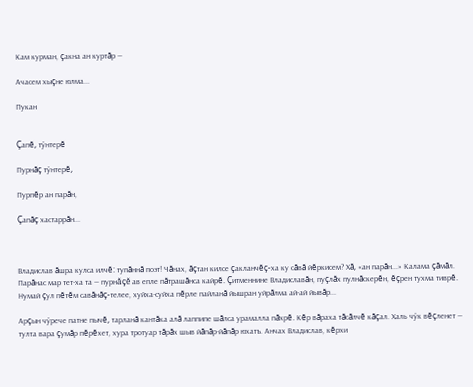Кам курман, çакна ан куртăр —

Ачасем хыçне юлма...

Пукан


Çапĕ, тӳнтерĕ

Пурнăç тӳнтерĕ,

Пурпĕр ан парăн,

Çапăç хастаррăн...



Владислав ăшра кулса илчĕ: тупăннă поэт! Чăнах, ăçтан килсе çакланчĕç-ха ку сăвă йĕркисем? Хă, «ан парăн...» Калама çăмăл. Парăнас мар тет-ха та — пурнăçĕ ав епле пăтрашăнса кайрĕ. Çитменнине Владиславăн, пуçлăх пулнăскерĕн, ĕçрен тухма тиврĕ. Нумай çул пĕтĕм савăнăç-телее, хуйха-суйха пĕрле пайланă йышран уйрăлма ай-ай йывăр...

Арçын чӳрече патне пычĕ, тарланă кантăка алă лаппипе шăлса урамалла пăхрĕ. Кĕр вăраха тăсăлчĕ кăçал. Халь чӳк вĕçленет — тулта вара çумăр пĕрĕхет, хура тротуар тăрăх шыв йăпăр-йăпăр юхатъ. Анчах Владислав, кĕрхи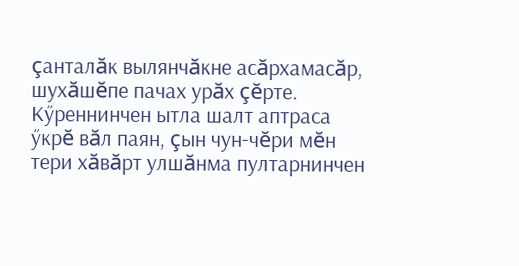çанталăк вылянчăкне асăрхамасăр, шухăшĕпе пачах урăх çĕрте. Кӳреннинчен ытла шалт аптраса ӳкрĕ вăл паян, çын чун-чĕри мĕн тери хăвăрт улшăнма пултарнинчен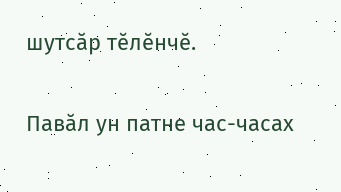шутсăр тĕлĕнчĕ.

Павăл ун патне час-часах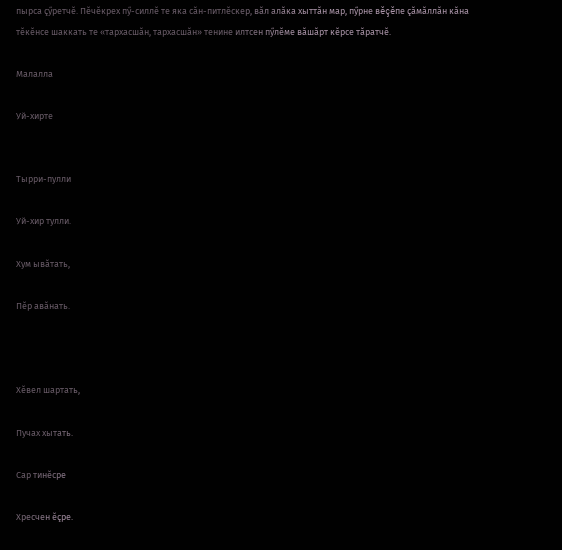пырса çӳретчĕ. Пĕчĕкрех пӳ-силлĕ те яка сăн-питлĕскер, вăл алăка хыттăн мар, пӳрне вĕçĕпе çăмăллăн кăна тĕкĕнсе шаккать те «тархасшăн, тархасшăн» тенине илтсен пӳлĕме вăшăрт кĕрсе тăратчĕ.

Малалла

Уй-хирте


Тырри-пулли

Уй-хир тулли.

Хум ывăтать,

Пĕр авăнать.



Хĕвел шартать,

Пучах хытать.

Сар тинĕсре

Хресчен ĕçре.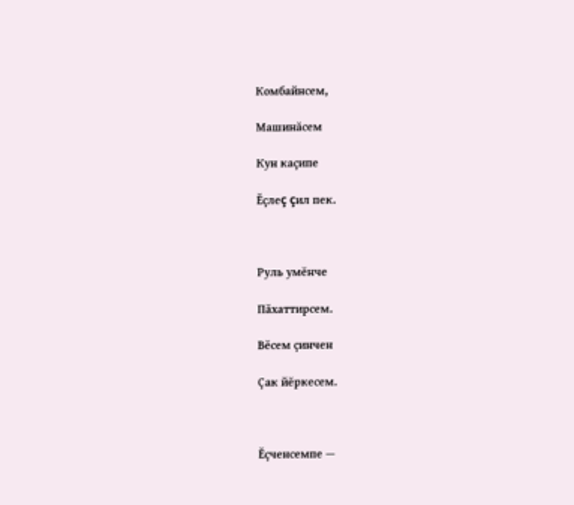Комбайнсем,

Машинăсем

Кун каçипе

Ĕçлеç çил пек.



Руль умĕнче

Пăхаттирсем.

Вĕсем çинчен

Çак йĕркесем.



Ĕçченсемпе —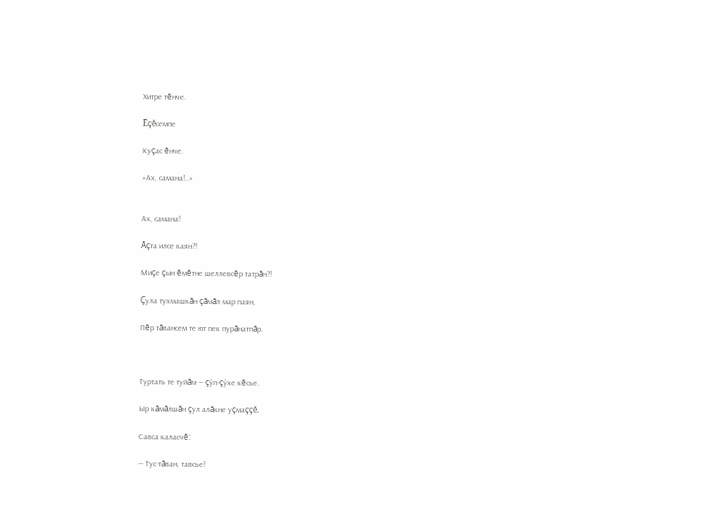Хитре тĕнче.

Ĕçĕсемпе

Куçас ĕнче.

«Ах, самана!..»


Ах, самана!

Ăçта илсе каян?!

Миçе çын ĕмĕтне шеллевсĕр татрăн?!

Çула тухмашкăн çăмăл мар паян,

Пĕр тăвансем те ют пек пурăнатпăр.



Туртать те туйăм — çӳп-çӳхе кĕсье.

Ыр кăмăлшăн çул алăкне уçмаççĕ.

Савса каласчĕ:

— Тус-тăван, тавсье!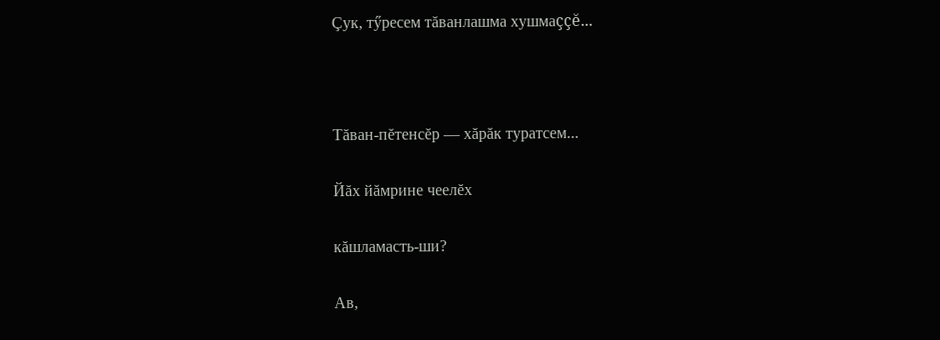Çук, тӳресем тăванлашма хушмаççĕ...



Тăван-пĕтенсĕр — хăрăк туратсем...

Йăх йăмрине чеелĕх

кăшламасть-ши?

Ав,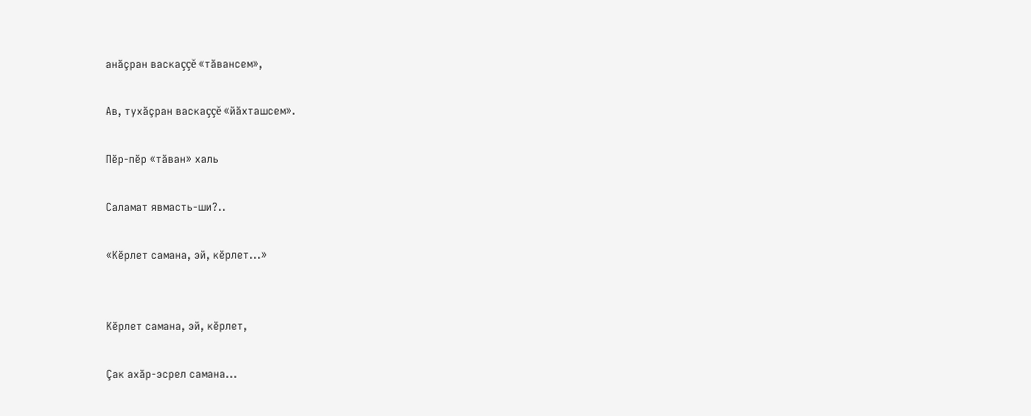анăçран васкаççĕ «тăвансем»,

Ав, тухăçран васкаççĕ «йăхташсем».

Пĕр-пĕр «тăван» халь

Саламат явмасть-ши?..

«Кĕрлет самана, эй, кĕрлет...»


Кĕрлет самана, эй, кĕрлет,

Çак ахăр-эсрел самана...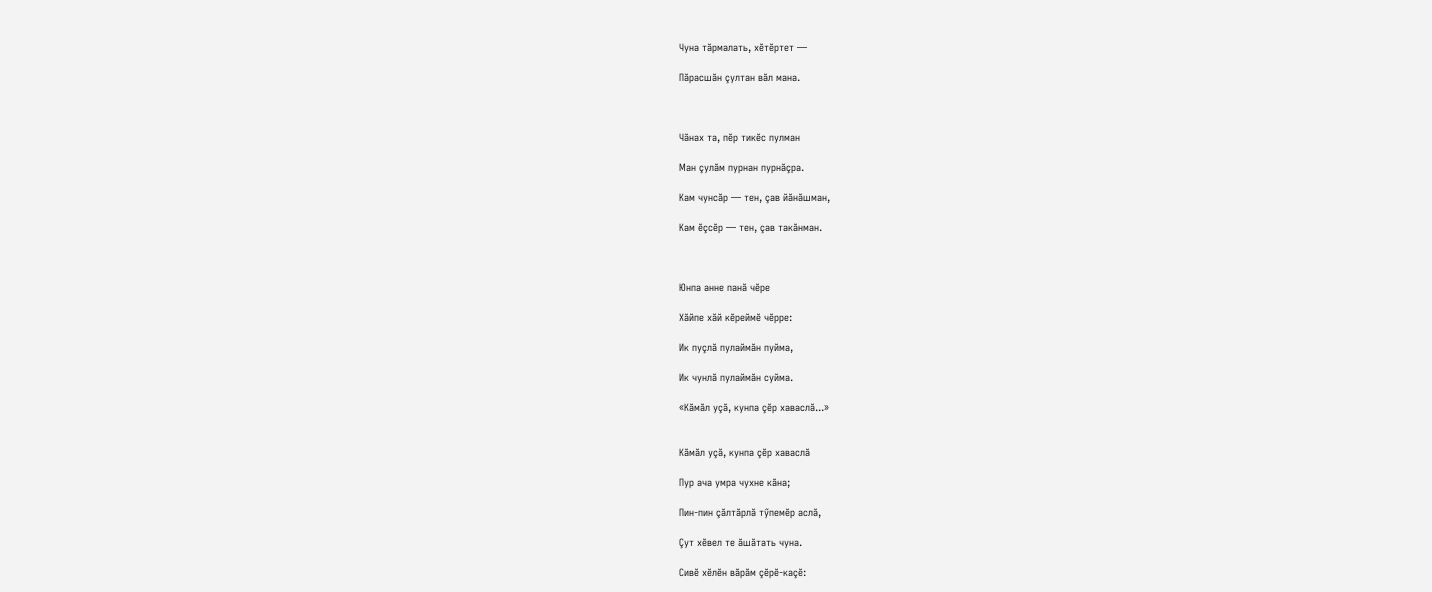Чуна тăрмалать, хĕтĕртет —

Пăрасшăн çултан вăл мана.



Чăнах та, пĕр тикĕс пулман

Ман çулăм пурнан пурнăçра.

Кам чунсăр — тен, çав йăнăшман,

Кам ĕçсĕр — тен, çав такăнман.



Юнпа анне панă чĕре

Хăйпе хăй кĕреймĕ чĕрре:

Ик пуçлă пулаймăн пуйма,

Ик чунлă пулаймăн суйма.

«Кăмăл уçă, кунпа çĕр хаваслă...»


Кăмăл уçă, кунпа çĕр хаваслă

Пур ача умра чухне кăна;

Пин-пин çăлтăрлă тӳпемĕр аслă,

Çут хĕвел те ăшăтать чуна.

Сивĕ хĕлĕн вăрăм çĕрĕ-каçĕ: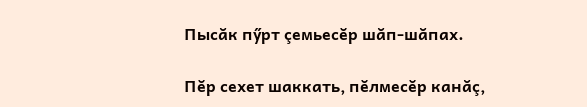Пысăк пӳрт çемьесĕр шăп-шăпах.

Пĕр сехет шаккать, пĕлмесĕр канăç,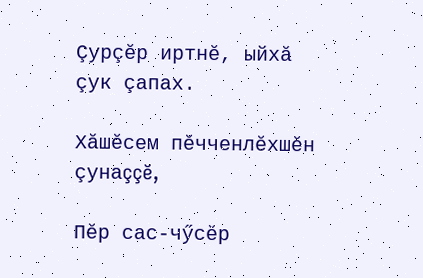Çурçĕр иртнĕ, ыйхă çук çапах.

Хăшĕсем пĕчченлĕхшĕн çунаççĕ,

Пĕр сас-чӳсĕр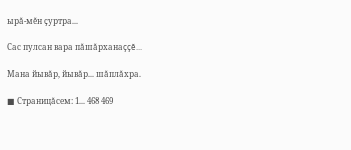ырă-мĕн çуртра...

Сас пулсан вара пăшăрханаççĕ...

Мана йывăр, йывăр... шăплăхра.

■ Страницăсем: 1... 468 469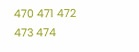470 471 472 473 474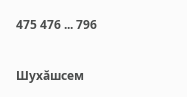475 476 ... 796

Шухăшсем